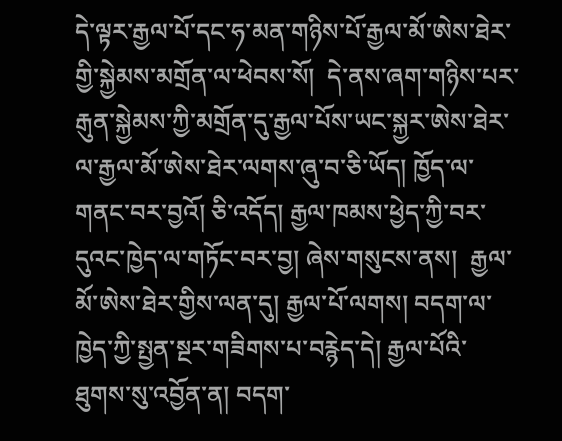དེ་ལྟར་རྒྱལ་པོ་དང་ཧ་མན་གཉིས་པོ་རྒྱལ་མོ་ཨེས་ཐེར་གྱི་སྐྱེམས་མགྲོན་ལ་ཕེབས་སོ།  དེ་ནས་ཞག་གཉིས་པར་རྒུན་སྐྱེམས་ཀྱི་མགྲོན་དུ་རྒྱལ་པོས་ཡང་སྐྱར་ཨེས་ཐེར་ལ་རྒྱལ་མོ་ཨེས་ཐེར་ལགས་ཞུ་བ་ཅི་ཡོད། ཁྱོད་ལ་གནང་བར་བྱའོ། ཅི་འདོད། རྒྱལ་ཁམས་ཕྱེད་ཀྱི་བར་དུའང་ཁྱེད་ལ་གཏོང་བར་བྱ། ཞེས་གསུངས་ནས།  རྒྱལ་མོ་ཨེས་ཐེར་གྱིས་ལན་དུ། རྒྱལ་པོ་ལགས། བདག་ལ་ཁྱེད་ཀྱི་སྤྱན་སྔར་གཟིགས་པ་བརྙེད་དེ། རྒྱལ་པོའི་ཐུགས་སུ་འབྱོན་ན། བདག་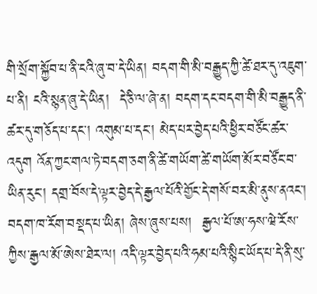གི་སྲོག་སྐྱོབ་པ་ནི་ངའི་ཞུ་བ་དེ་ཡིན། བདག་གི་མི་བརྒྱུད་ཀྱི་ཚེ་ཐར་དུ་འཇུག་པ་ནི། ངའི་སྙན་ཞུ་དེ་ཡིན།  དེ་ཅི་ལ་ཞེ་ན། བདག་དང་བདག་གི་མི་བརྒྱུད་ནི་ཚར་དུ་གཅོད་པ་དང་། འགུམ་པ་དང་། མེད་པར་བྱེད་པའི་ཕྱིར་བཙོང་ཚར་འདུག འོན་ཀྱང་གལ་ཏེ་བདག་ཅག་ནི་ཚེ་གཡོག་ཚེ་གཡོག་མོར་བཙོང་བ་ཡིན་རུང་། དགྲ་བོས་དེ་ལྟར་བྱེད་དེ་རྒྱལ་པོའི་གྱོང་དེ་གསོ་བར་མི་ནུས་ནའང་། བདག་ཁ་རོག་བསྡད་པ་ཡིན། ཞེས་ཞུས་པས།  རྒྱལ་པོ་ཨ་ཧས་ཝེ་རོས་ཀྱིས་རྒྱལ་མོ་ཨེས་ཐེར་ལ། འདི་ལྟར་བྱེད་པའི་ཧམ་པའི་སྙིང་ཡོད་པ་དེ་ནི་སུ་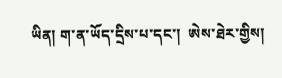ཡིན། ག་ན་ཡོད་དྲིས་པ་དང་།  ཨེས་ཐེར་གྱིས།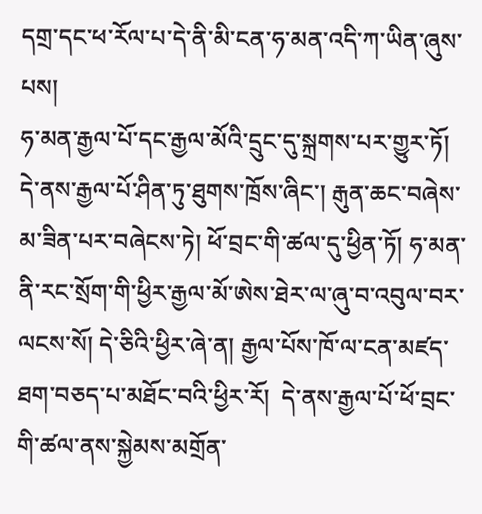དགྲ་དང་ཕ་རོལ་པ་དེ་ནི་མི་ངན་ཧ་མན་འདི་ཀ་ཡིན་ཞུས་པས།
ཧ་མན་རྒྱལ་པོ་དང་རྒྱལ་མོའི་དྲུང་དུ་སྐྲགས་པར་གྱུར་ཏོ།  དེ་ནས་རྒྱལ་པོ་ཤིན་ཏུ་ཐུགས་ཁྲོས་ཞིང་། རྒུན་ཆང་བཞེས་མ་ཟིན་པར་བཞེངས་ཏེ། ཕོ་བྲང་གི་ཚལ་དུ་ཕྱིན་ཏོ། ཧ་མན་ནི་རང་སྲོག་གི་ཕྱིར་རྒྱལ་མོ་ཨེས་ཐེར་ལ་ཞུ་བ་འབུལ་བར་ལངས་སོ། དེ་ཅིའི་ཕྱིར་ཞེ་ན། རྒྱལ་པོས་ཁོ་ལ་ངན་མཛད་ཐག་བཅད་པ་མཐོང་བའི་ཕྱིར་རོ།  དེ་ནས་རྒྱལ་པོ་ཕོ་བྲང་གི་ཚལ་ནས་སྐྱེམས་མགྲོན་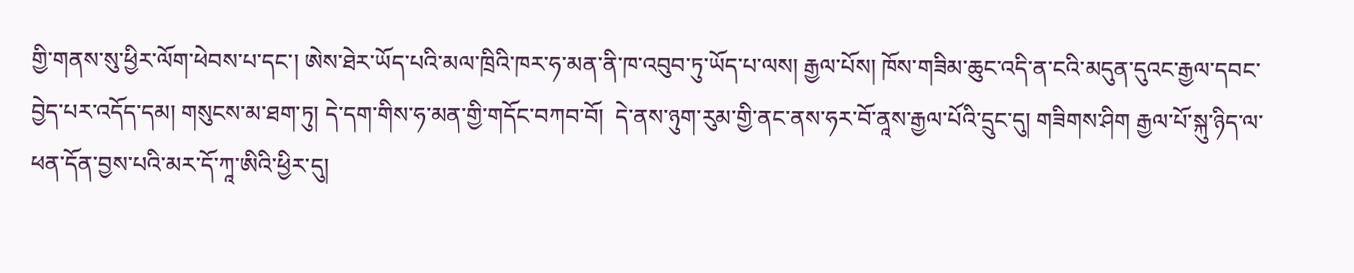གྱི་གནས་སུ་ཕྱིར་ལོག་ཕེབས་པ་དང་། ཨེས་ཐེར་ཡོད་པའི་མལ་ཁྲིའི་ཁར་ཧ་མན་ནི་ཁ་འབུབ་ཏུ་ཡོད་པ་ལས། རྒྱལ་པོས། ཁོས་གཟིམ་ཆུང་འདི་ན་ངའི་མདུན་དུའང་རྒྱལ་དབང་བྱེད་པར་འདོད་དམ། གསུངས་མ་ཐག་ཏུ། དེ་དག་གིས་ཧ་མན་གྱི་གདོང་བཀབ་བོ།  དེ་ནས་ཉུག་རུམ་གྱི་ནང་ནས་ཧར་བོ་ནཱས་རྒྱལ་པོའི་དྲུང་དུ། གཟིགས་ཤིག རྒྱལ་པོ་སྐུ་ཉིད་ལ་ཕན་དོན་བྱས་པའི་མར་དོ་ཀཱ་ཨིའི་ཕྱིར་དུ།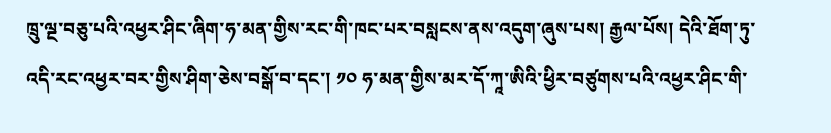ཁྲུ་ལྔ་བཅུ་པའི་འཕྱར་ཤིང་ཞིག་ཧ་མན་གྱིས་རང་གི་ཁང་པར་བསླངས་ནས་འདུག་ཞུས་པས། རྒྱལ་པོས། དེའི་ཐོག་ཏུ་འདི་རང་འཕྱར་བར་གྱིས་ཤིག་ཅེས་བསྒོ་བ་དང་། ༡༠ ཧ་མན་གྱིས་མར་དོ་ཀཱ་ཨིའི་ཕྱིར་བཙུགས་པའི་འཕྱར་ཤིང་གི་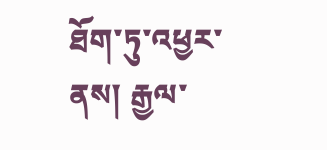ཐོག་ཏུ་འཕྱར་ནས། རྒྱལ་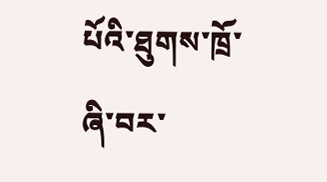པོའི་ཐུགས་ཁྲོ་ཞི་བར་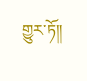གྱུར་ཏོ༎